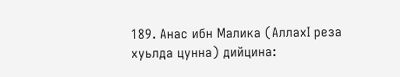189. Анас ибн Малика (АллахI реза хуьлда цунна) дийцина: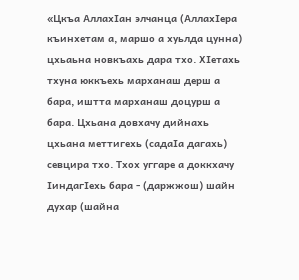«Цкъа АллахIан элчанца (АллахIера къинхетам а, маршо а хуьлда цунна) цхьаьна новкъахь дара тхо. ХIетахь тхуна юккъехь марханаш дерш а бара, иштта марханаш доцурш а бара. Цхьана довхачу дийнахь цхьана меттигехь (садаIа дагахь) севцира тхо. Тхох уггаре а доккхачу IиндагIехь бара - (даржжош) шайн духар (шайна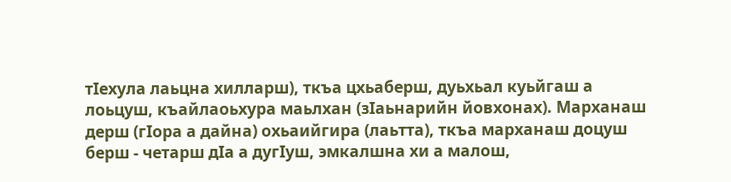тIехула лаьцна хилларш), ткъа цхьаберш, дуьхьал куьйгаш а лоьцуш, къайлаоьхура маьлхан (зIаьнарийн йовхонах). Марханаш дерш (гIора а дайна) охьаийгира (лаьтта), ткъа марханаш доцуш берш - четарш дIа а дугIуш, эмкалшна хи а малош,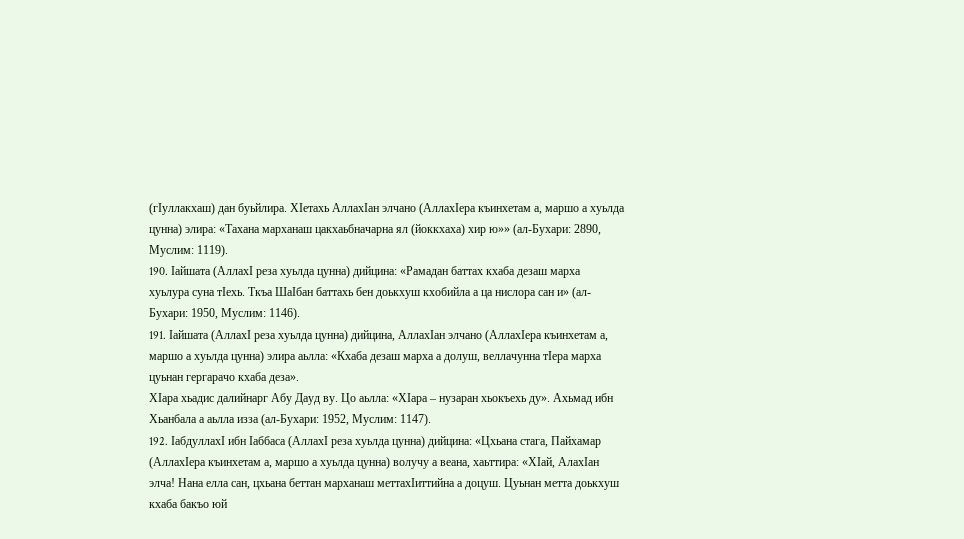(гIуллакхаш) дан буьйлира. ХIетахь АллахIан элчано (АллахIера къинхетам а, маршо а хуьлда цунна) элира: «Тахана марханаш цакхаьбначарна ял (йоккхаха) хир ю»» (ал-Бухари: 2890, Муслим: 1119).
190. Iайшата (АллахI реза хуьлда цунна) дийцина: «Рамадан баттах кхаба дезаш марха хуьлура суна тIехь. Ткъа ШаIбан баттахь бен доькхуш кхобийла а ца нислора сан и» (ал-Бухари: 1950, Муслим: 1146).
191. Iайшата (АллахI реза хуьлда цунна) дийцина, АллахIан элчано (АллахIера къинхетам а, маршо а хуьлда цунна) элира аьлла: «Кхаба дезаш марха а долуш, веллачунна тIера марха цуьнан гергарачо кхаба деза».
ХIара хьадис далийнарг Абу Дауд ву. Цо аьлла: «ХIара – нузаран хьокъехь ду». Ахьмад ибн Хьанбала а аьлла изза (ал-Бухари: 1952, Муслим: 1147).
192. IабдуллахI ибн Iаббаса (АллахI реза хуьлда цунна) дийцина: «Цхьана стага, Пайхамар (АллахIера къинхетам а, маршо а хуьлда цунна) волучу а веана, хаьттира: «ХIай, АлахIан элча! Нана елла сан, цхьана беттан марханаш меттахIиттийна а доцуш. Цуьнан метта доькхуш кхаба бакъо юй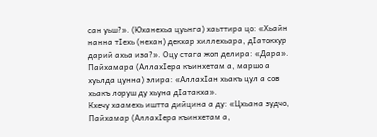сан уьш?». (Юханехьа цуьнга) хаьттира цо: «Хьайн нанна тIехь (нехан) декхар хиллехьара, дIатокхур дарий ахьа иза?». Оцу стага жоп делира: «Дара». Пайхамара (АллахIера къинхетам а, маршо а хуьлда цунна) элира: «АллахIан хьакъ цул а сов хьакъ лоруш ду хьуна дIатакха».
Кхечу хаамехь иштта дийцина а ду: «Цхьана зудчо, Пайхамар (АллахIера къинхетам а,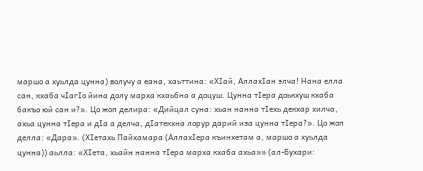маршо а хуьлда цунна) волучу а еана, хаьттина: «ХIай, АллахIан элча! Нана елла сан, кхаба чIагIо йина долу марха кхаьбна а доцуш. Цунна тIера доькхуш кхаба бакъо юй сан и?». Цо жоп делира: «Дийцал суна: хьан нанна тIехь декхар хилча, ахьа цунна тIера и дIа а делча, дIатекхна лорур дарий иза цунна тIера?». Цо жоп делла: «Дара». (ХIетахь Пайхамара (АллахIера къинхетам а, маршо а хуьлда цунна)) аьлла: «ХIета, хьайн нанна тIера марха кхаба ахьа»» (ал-Бухари: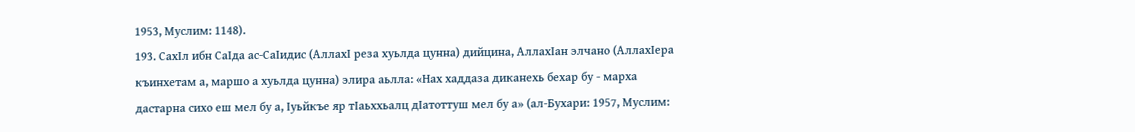1953, Муслим: 1148).
193. СахIл ибн СаIда ас-СаIидис (АллахI реза хуьлда цунна) дийцина, АллахIан элчано (АллахIера къинхетам а, маршо а хуьлда цунна) элира аьлла: «Нах хаддаза диканехь бехар бу - марха дастарна сихо еш мел бу а, Iуьйкъе яр тIаьххьалц дIатоттуш мел бу а» (ал-Бухари: 1957, Муслим: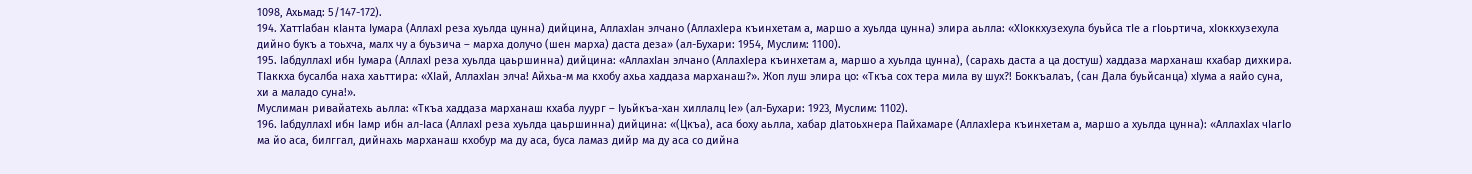1098, Ахьмад: 5/147-172).
194. ХаттIабан кIанта Iумара (АллахI реза хуьлда цунна) дийцина, АллахIан элчано (АллахIера къинхетам а, маршо а хуьлда цунна) элира аьлла: «ХIоккхузехула буьйса тIе а гIоьртича, хIоккхузехула дийно букъ а тоьхча, малх чу а буьзича – марха долучо (шен марха) даста деза» (ал-Бухари: 1954, Муслим: 1100).
195. IабдуллахI ибн Iумара (АллахI реза хуьлда цаьршинна) дийцина: «АллахIан элчано (АллахIера къинхетам а, маршо а хуьлда цунна), (сарахь даста а ца достуш) хаддаза марханаш кхабар дихкира. ТIаккха бусалба наха хаьттира: «ХIай, АллахIан элча! Айхьа-м ма кхобу ахьа хаддаза марханаш?». Жоп луш элира цо: «Ткъа сох тера мила ву шух?! Боккъалаъ, (сан Дала буьйсанца) хIума а яайо суна, хи а маладо суна!».
Муслиман ривайатехь аьлла: «Ткъа хаддаза марханаш кхаба луург – Iуьйкъа-хан хиллалц Iе» (ал-Бухари: 1923, Муслим: 1102).
196. IабдуллахI ибн Iамр ибн ал-Iаса (АллахI реза хуьлда цаьршинна) дийцина: «(Цкъа), аса боху аьлла, хабар дIатоьхнера Пайхамаре (АллахIера къинхетам а, маршо а хуьлда цунна): «АллахIах чIагIо ма йо аса, билггал, дийнахь марханаш кхобур ма ду аса, буса ламаз дийр ма ду аса со дийна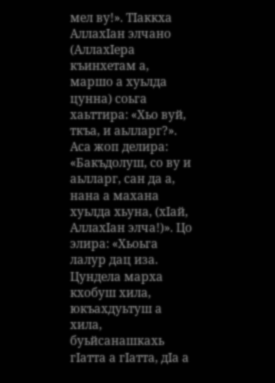мел ву!». ТIаккха АллахIан элчано (АллахIера къинхетам а, маршо а хуьлда цунна) соьга хаьттира: «Хьо вуй, ткъа, и аьлларг?». Аса жоп делира: «Бакъдолуш, со ву и аьлларг, сан да а, нана а махана хуьлда хьуна, (хIай, АллахIан элча!)». Цо элира: «Хьоьга лалур дац иза. Цундела марха кхобуш хила, юкъахдуьтуш а хила, буьйсанашкахь гIатта а гIатта, дIа а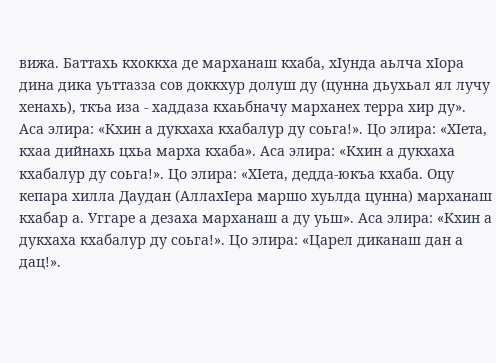вижа. Баттахь кхоккха де марханаш кхаба, хIунда аьлча хIора дина дика уьттазза сов доккхур долуш ду (цунна дьухьал ял лучу хенахь), ткъа иза - хаддаза кхаьбначу марханех терра хир ду». Аса элира: «Кхин а дукхаха кхабалур ду соьга!». Цо элира: «ХIета, кхаа дийнахь цхьа марха кхаба». Аса элира: «Кхин а дукхаха кхабалур ду соьга!». Цо элира: «ХIета, дедда-юкъа кхаба. Оцу кепара хилла Даудан (АллахIера маршо хуьлда цунна) марханаш кхабар а. Уггаре а дезаха марханаш а ду уьш». Аса элира: «Кхин а дукхаха кхабалур ду соьга!». Цо элира: «Царел диканаш дан а дац!».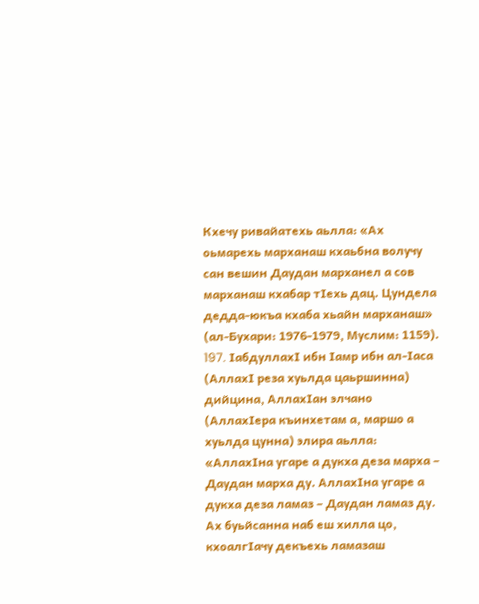Кхечу ривайатехь аьлла: «Ах оьмарехь марханаш кхаьбна волучу сан вешин Даудан марханел а сов марханаш кхабар тIехь дац. Цундела дедда-юкъа кхаба хьайн марханаш» (ал-Бухари: 1976-1979, Муслим: 1159).
197. IабдуллахI ибн Iамр ибн ал-Iаса (АллахI реза хуьлда цаьршинна) дийцина, АллахIан элчано (АллахIера къинхетам а, маршо а хуьлда цунна) элира аьлла: «АллахIна угаре а дукха деза марха – Даудан марха ду. АллахIна угаре а дукха деза ламаз – Даудан ламаз ду. Ах буьйсанна наб еш хилла цо, кхоалгIачу декъехь ламазаш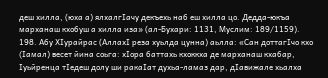деш хилла, (юха а) ялхалгIачу декъехь наб еш хилла цо. Дедда-юкъа марханаш кхобуш а хилла иза» (ал-Бухари: 1131, Муслим: 189/1159).
198. Абу ХIурайрас (АллахI реза хуьлда цунна) аьлла: «Сан доттагIчо кхо (Iамал) весет йина соьга: хIора баттахь кхоккха де марханаш кхабар, Iуьйренца тIедеш долу ши ракаIат духьа-ламаз дар, дIавижале хьалха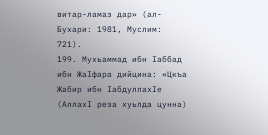витар-ламаз дар» (ал-Бухари: 1981, Муслим: 721).
199. Мухьаммад ибн Iаббад ибн ЖаIфара дийцина: «Цкъа Жабир ибн IабдуллахIе (АллахI реза хуьлда цунна)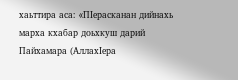хаьттира аса: «ПIерасканан дийнахь марха кхабар доьхкуш дарий Пайхамара (АллахIера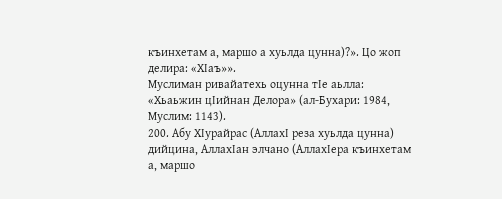къинхетам а, маршо а хуьлда цунна)?». Цо жоп делира: «ХIаъ»».
Муслиман ривайатехь оцунна тIе аьлла: «Хьаьжин цIийнан Делора» (ал-Бухари: 1984, Муслим: 1143).
200. Абу ХIурайрас (АллахI реза хуьлда цунна) дийцина, АллахIан элчано (АллахIера къинхетам а, маршо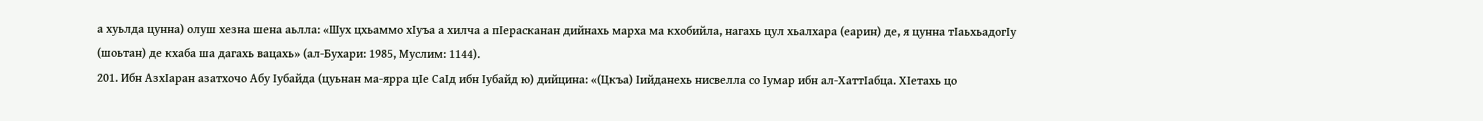а хуьлда цунна) олуш хезна шена аьлла: «Шух цхьаммо хIуъа а хилча а пIерасканан дийнахь марха ма кхобийла, нагахь цул хьалхара (еарин) де, я цунна тIаьхьадогIу (шоьтан) де кхаба ша дагахь вацахь» (ал-Бухари: 1985, Муслим: 1144).
201. Ибн АзхIаран азатхочо Абу Iубайда (цуьнан ма-ярра цIе СаIд ибн Iубайд ю) дийцина: «(Цкъа) Iийданехь нисвелла со Iумар ибн ал-ХаттIабца. ХIетахь цо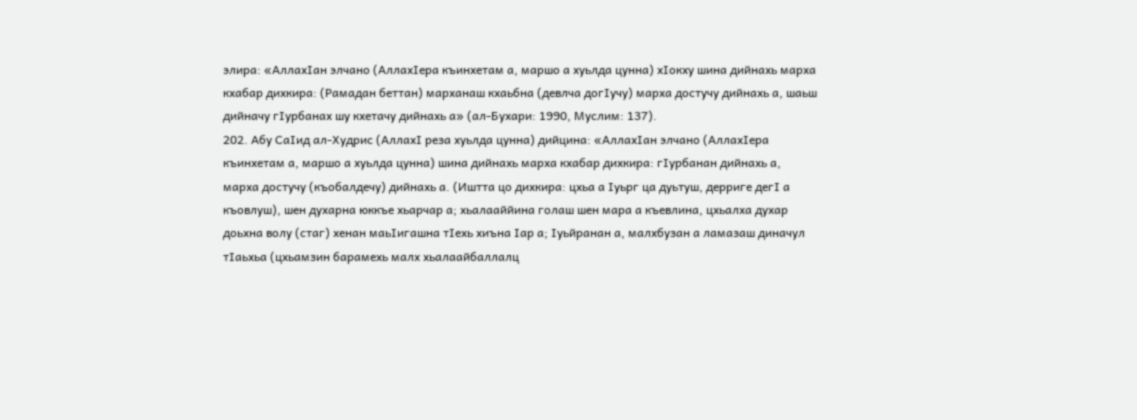элира: «АллахIан элчано (АллахIера къинхетам а, маршо а хуьлда цунна) хIокху шина дийнахь марха кхабар дихкира: (Рамадан беттан) марханаш кхаьбна (девлча догIучу) марха достучу дийнахь а, шаьш дийначу гIурбанах шу кхетачу дийнахь а» (ал-Бухари: 1990, Муслим: 137).
202. Абу СаIид ал-Худрис (АллахI реза хуьлда цунна) дийцина: «АллахIан элчано (АллахIера къинхетам а, маршо а хуьлда цунна) шина дийнахь марха кхабар дихкира: гIурбанан дийнахь а, марха достучу (къобалдечу) дийнахь а. (Иштта цо дихкира: цхьа а Iуьрг ца дуьтуш, дерриге дегI а къовлуш), шен духарна юккъе хьарчар а; хьалааййина голаш шен мара а къевлина, цхьалха духар доьхна волу (стаг) хенан маьIигашна тIехь хиъна Iар а; Iуьйранан а, малхбузан а ламазаш диначул тIаьхьа (цхьамзин барамехь малх хьалаайбаллалц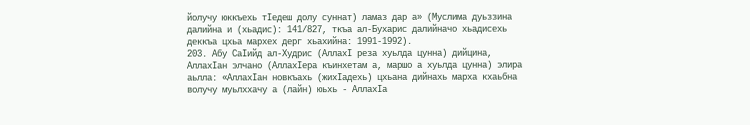йолучу юккъехь тIедеш долу суннат) ламаз дар а» (Муслима дуьззина далийна и (хьадис): 141/827, ткъа ал-Бухарис далийначо хьадисехь деккъа цхьа мархех дерг хьахийна: 1991-1992).
203. Абу СаIийд ал-Худрис (АллахI реза хуьлда цунна) дийцина, АллахIан элчано (АллахIера къинхетам а, маршо а хуьлда цунна) элира аьлла: «АллахIан новкъахь (жихIадехь) цхьана дийнахь марха кхаьбна волучу муьлххачу а (лайн) юьхь - АллахIа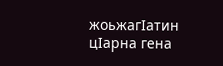жоьжагIатин цIарна гена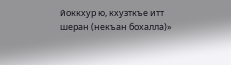йоккхур ю, кхузткъе итт шеран (некъан бохалла)»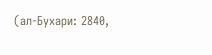(ал-Бухари: 2840,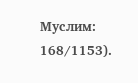Муслим: 168/1153).